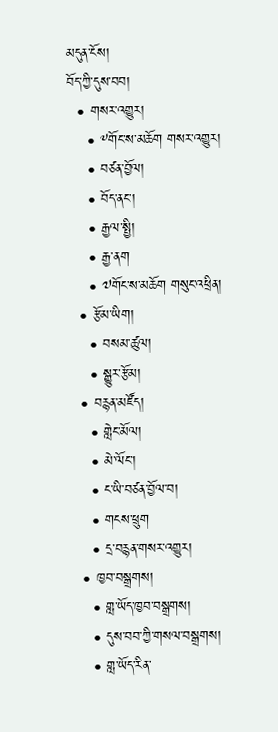མདུན་ངོས།
བོད་ཀྱི་དུས་བབ།
  • གསར་འགྱུར།
    • ༸གོང་ས་མཆོག གསར་འགྱུར།
    • བཙན་བྱོལ།
    • བོད་ནང་།
    • རྒྱལ་སྤྱི།
    • རྒྱ་ནག
    • ༧གོང་ས་མཆོག གསུང་འཕྲིན།
  • རྩོམ་ཡིག།
    • བསམ་ཚུལ།
    • སྒྱུར་རྩོམ།
  • བརྙན་མཛོད།
    • གླེང་མོལ།
    • མེ་ལོང་།
    • ང་ཡི་བཙན་བྱོལ་བ།
    • གངས་ཕྲུག
    • དྲ་བརྙན་གསར་འགྱུར།
  • ཁྱབ་བསྒྲགས།
    • གླ་ཡོད་ཁྱབ་བསྒྲགས།
    • དུས་བབ་ཀྱི་གསལ་བསྒྲགས།
    • གླ་ཡོད་རིན་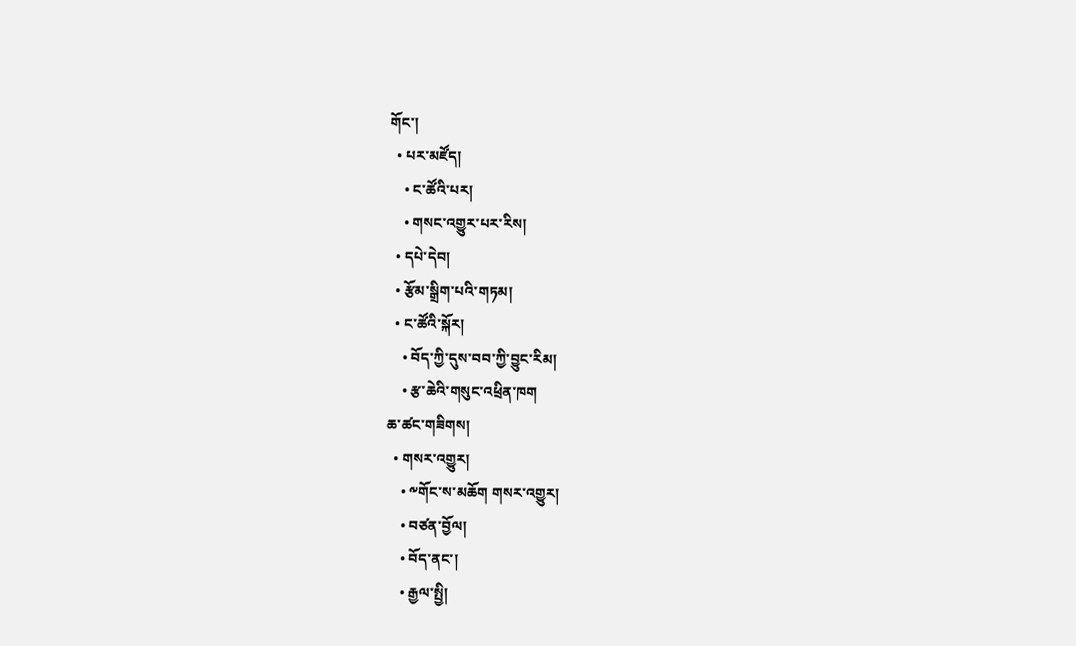གོང་།
  • པར་མཛོད།
    • ང་ཚོའི་པར།
    • གསང་འགྱུར་པར་རིས།
  • དཔེ་དེབ།
  • རྩོམ་སྒྲིག་པའི་གཏམ།
  • ང་ཚོའི་སྐོར།
    • བོད་ཀྱི་དུས་བབ་ཀྱི་བྱུང་རིམ།
    • རྩ་ཆེའི་གསུང་འཕྲིན་ཁག
ཆ་ཚང་གཟིགས།
  • གསར་འགྱུར།
    • ༸གོང་ས་མཆོག གསར་འགྱུར།
    • བཙན་བྱོལ།
    • བོད་ནང་།
    • རྒྱལ་སྤྱི།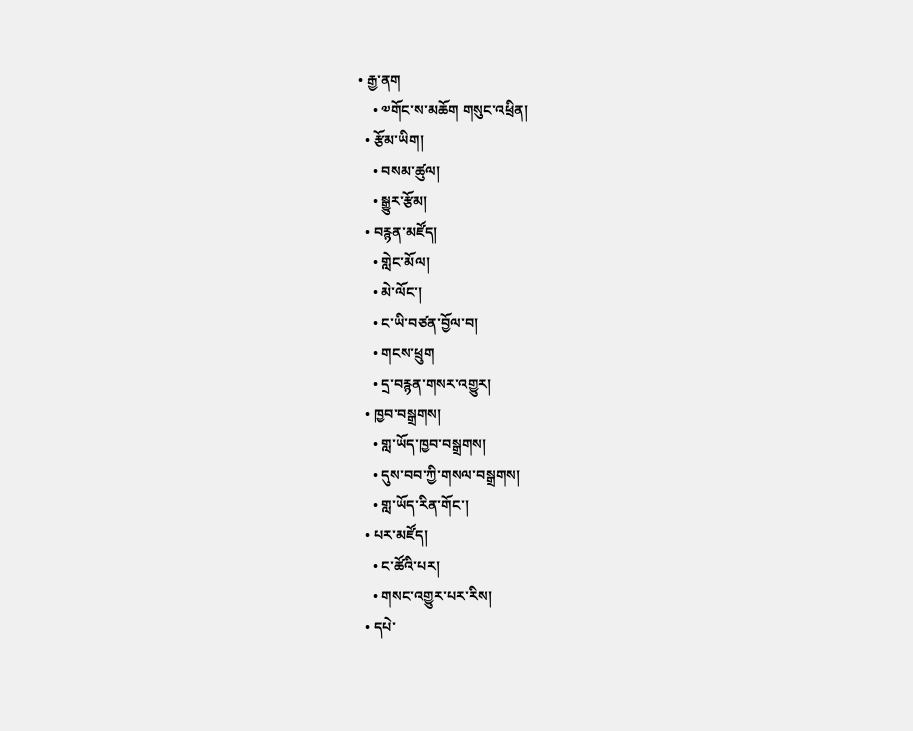• རྒྱ་ནག
    • ༧གོང་ས་མཆོག གསུང་འཕྲིན།
  • རྩོམ་ཡིག།
    • བསམ་ཚུལ།
    • སྒྱུར་རྩོམ།
  • བརྙན་མཛོད།
    • གླེང་མོལ།
    • མེ་ལོང་།
    • ང་ཡི་བཙན་བྱོལ་བ།
    • གངས་ཕྲུག
    • དྲ་བརྙན་གསར་འགྱུར།
  • ཁྱབ་བསྒྲགས།
    • གླ་ཡོད་ཁྱབ་བསྒྲགས།
    • དུས་བབ་ཀྱི་གསལ་བསྒྲགས།
    • གླ་ཡོད་རིན་གོང་།
  • པར་མཛོད།
    • ང་ཚོའི་པར།
    • གསང་འགྱུར་པར་རིས།
  • དཔེ་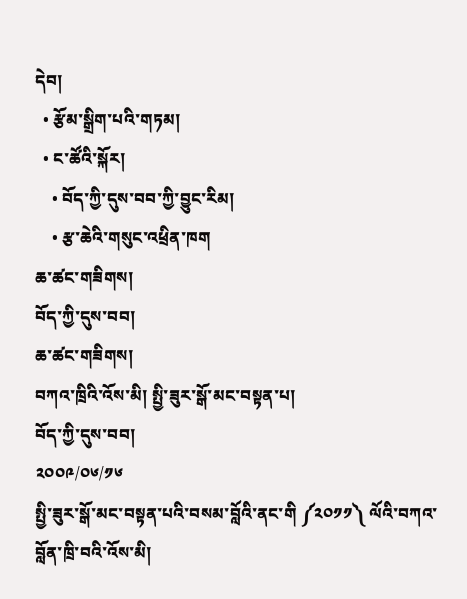དེབ།
  • རྩོམ་སྒྲིག་པའི་གཏམ།
  • ང་ཚོའི་སྐོར།
    • བོད་ཀྱི་དུས་བབ་ཀྱི་བྱུང་རིམ།
    • རྩ་ཆེའི་གསུང་འཕྲིན་ཁག
ཆ་ཚང་གཟིགས།
བོད་ཀྱི་དུས་བབ།
ཆ་ཚང་གཟིགས།
བཀའ་ཁྲིའི་འོས་མི། སྤྱི་ཟུར་སྒོ་མང་བསྟན་པ།
བོད་ཀྱི་དུས་བབ།
༢༠༠༩/༠༦/༡༦
སྤྱི་ཟུར་སྒོ་མང་བསྟན་པའི་བསམ་བློའི་ནང་གི ༼༢༠༡༡༽ ལོའི་བཀའ་བློན་ཁྲི་བའི་འོས་མི།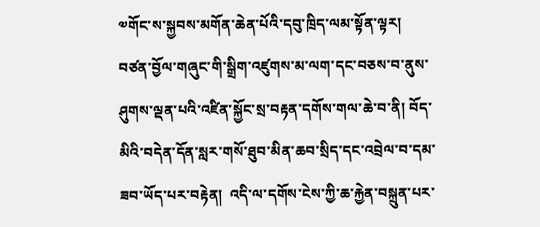༧གོང་ས་སྐྱབས་མགོན་ཆེན་པོའི་དབུ་ཁྲིད་ལམ་སྟོན་ལྟར། བཙན་བྱོལ་གཞུང་གི་སྒྲིག་འཛུགས་མ་ལག་དང་བཅས་བ་ནུས་ཤུགས་ལྡན་པའི་འཛིན་སྐྱོང་སྲ་བརྟན་དགོས་གལ་ཆེ་བ་ནི། བོད་མིའི་བདེན་དོན་སླར་གསོ་ཐུབ་མིན་ཆབ་སྲིད་དང་འབྲེལ་བ་དམ་ཟབ་ཡོད་པར་བརྟེན།  འདི་ལ་དགོས་ངེས་ཀྱི་ཆ་རྐྱེན་བསྐྲུན་པར་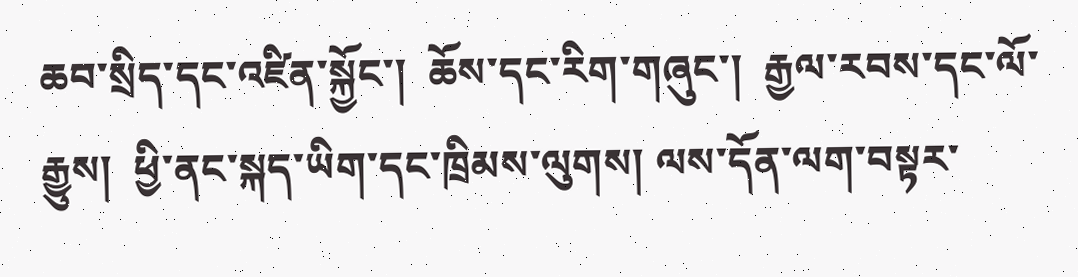ཆབ་སྲིད་དང་འཛིན་སྐྱོང་།  ཆོས་དང་རིག་གཞུང་།  རྒྱལ་རབས་དང་ལོ་རྒྱུས།  ཕྱི་ནང་སྐད་ཡིག་དང་ཁྲིམས་ལུགས། ལས་དོན་ལག་བསྟར་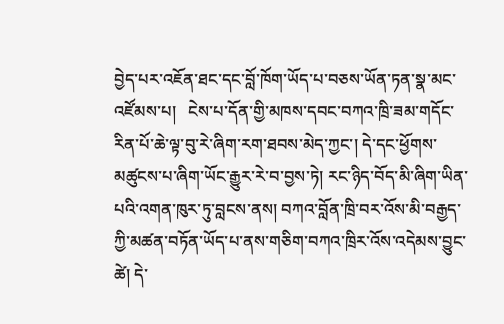བྱེད་པར་འཇོན་ཐང་དང་བློ་ཁོག་ཡོད་པ་བཅས་ཡོན་ཏན་སྣ་མང་འཛོམས་པ།   ངེས་པ་དོན་གྱི་མཁས་དབང་བཀའ་ཁྲི་ཟམ་གདོང་རིན་པོ་ཆེ་ལྟ་བུ་རེ་ཞིག་རག་ཐབས་མེད་ཀྱང་། དེ་དང་ཕྱོགས་མཚུངས་པ་ཞིག་ཡོང་རྒྱུར་རེ་བ་བྱས་ཏེ། རང་ཉིད་བོད་མི་ཞིག་ཡིན་པའི་འགན་ཁུར་ཏུ་བླངས་ནས། བཀའ་བློན་ཁྲི་བར་འོས་མི་བརྒྱད་ཀྱི་མཚན་བཏོན་ཡོད་པ་ནས་གཅིག་བཀའ་ཁྲིར་འོས་འདེམས་བྱུང་ཚེ། དེ་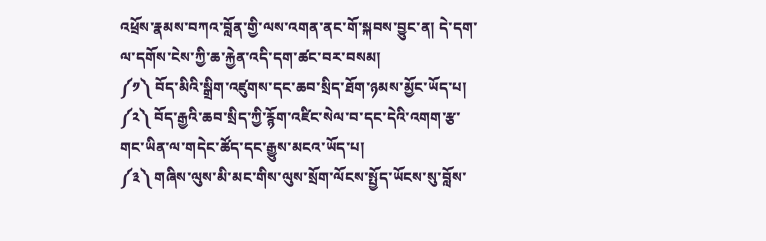འཕྲོས་རྣམས་བཀའ་བློན་གྱི་ལས་འགན་ནང་གོ་སྐབས་བྱུང་ན། དེ་དག་ལ་དགོས་ངེས་ཀྱི་ཆ་རྐྱེན་འདི་དག་ཚང་བར་བསམ།
༼༡༽ བོད་མིའི་སྒྲིག་འཛུགས་དང་ཆབ་སྲིད་ཐོག་ཉམས་མྱོང་ཡོད་པ།
༼༢༽ བོད་རྒྱའི་ཆབ་སྲིད་ཀྱི་རྙོག་འཛིང་སེལ་བ་དང་དེའི་འགག་རྩ་གང་ཡིན་ལ་གདེང་ཚོད་དང་རྒྱུས་མངའ་ཡོད་པ།
༼༣༽ གཞིས་ལུས་མི་མང་གིས་ལུས་སྲོག་ལོངས་སྤྱོད་ཡོངས་སུ་བློས་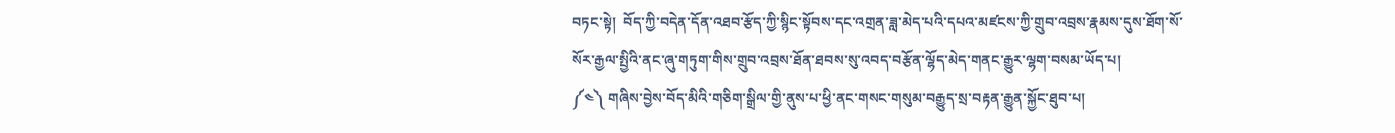བཏང་སྟེ།  བོད་ཀྱི་བདེན་དོན་འཐབ་རྩོད་ཀྱི་སྙིང་སྟོབས་དང་འགྲན་ཟླ་མེད་པའི་དཔའ་མཛངས་ཀྱི་གྲུབ་འབྲས་རྣམས་དུས་ཐོག་སོ་སོར་རྒྱལ་སྤྱིའི་ནང་ཞུ་གཏུག་གིས་གྲུབ་འབྲས་ཐོན་ཐབས་སུ་འབད་བརྩོན་ལྷོད་མེད་གནང་རྒྱུར་ལྷག་བསམ་ཡོད་པ།
༼༤༽ གཞིས་བྱེས་བོད་མིའི་གཅིག་སྒྲིལ་གྱི་ནུས་པ་ཕྱི་ནང་གསང་གསུམ་བརྒྱུད་སྲ་བརྟན་རྒྱུན་སྐྱོང་ཐུབ་པ།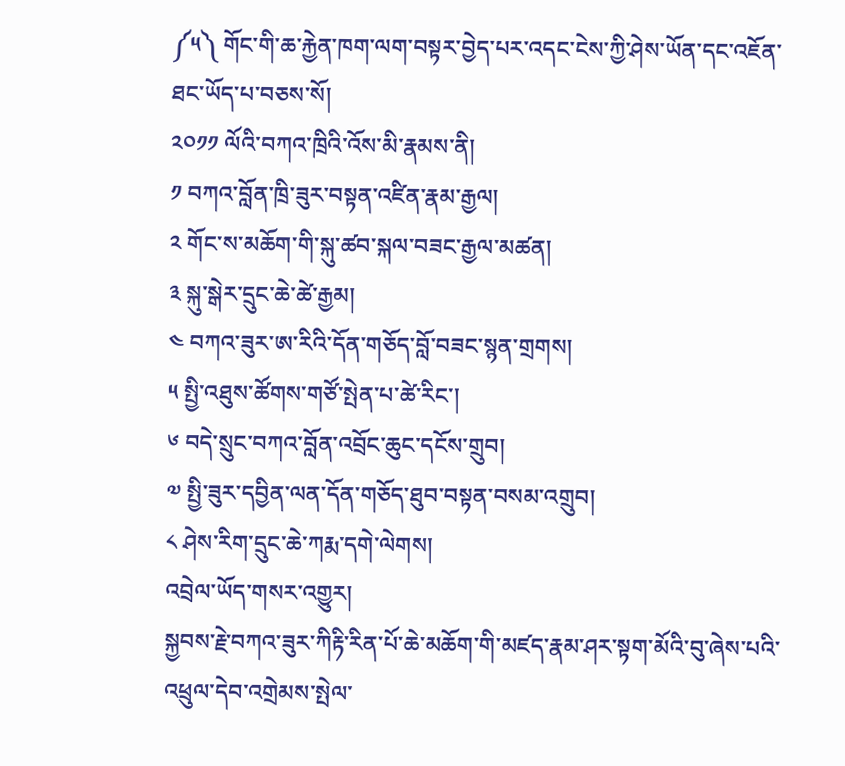༼༥༽ གོང་གི་ཆ་རྐྱེན་ཁག་ལག་བསྟར་བྱེད་པར་འདང་ངེས་ཀྱི་ཤེས་ཡོན་དང་འཇོན་ཐང་ཡོད་པ་བཅས་སོ།
༢༠༡༡ ལོའི་བཀའ་ཁྲིའི་འོས་མི་རྣམས་ནི།
༡ བཀའ་བློན་ཁྲི་ཟུར་བསྟན་འཛིན་རྣམ་རྒྱལ།
༢ གོང་ས་མཆོག་གི་སྐུ་ཚབ་སྐལ་བཟང་རྒྱལ་མཚན།
༣ སྐུ་སྒེར་དྲུང་ཆེ་ཚེ་རྒྱམ།
༤ བཀའ་ཟུར་ཨ་རིའི་དོན་གཅོད་བློ་བཟང་སྙན་གྲགས།
༥ སྤྱི་འཐུས་ཚོགས་གཙོ་སྤེན་པ་ཚེ་རིང་།
༦ བདེ་སྲུང་བཀའ་བློན་འབྲོང་ཆུང་དངོས་གྲུབ།
༧ སྤྱི་ཟུར་དབྱིན་ལན་དོན་གཅོད་ཐུབ་བསྟན་བསམ་འགྲུབ།
༨ ཤེས་རིག་དྲུང་ཆེ་ཀརྨ་དགེ་ལེགས།
འབྲེལ་ཡོད་གསར་འགྱུར།
སྐྱབས་རྗེ་བཀའ་ཟུར་ཀིརྟི་རིན་པོ་ཆེ་མཆོག་གི་མཛད་རྣམ་ཤར་སྟག་མོའི་བུ་ཞེས་པའི་འཕྲུལ་དེབ་འགྲེམས་སྤེལ་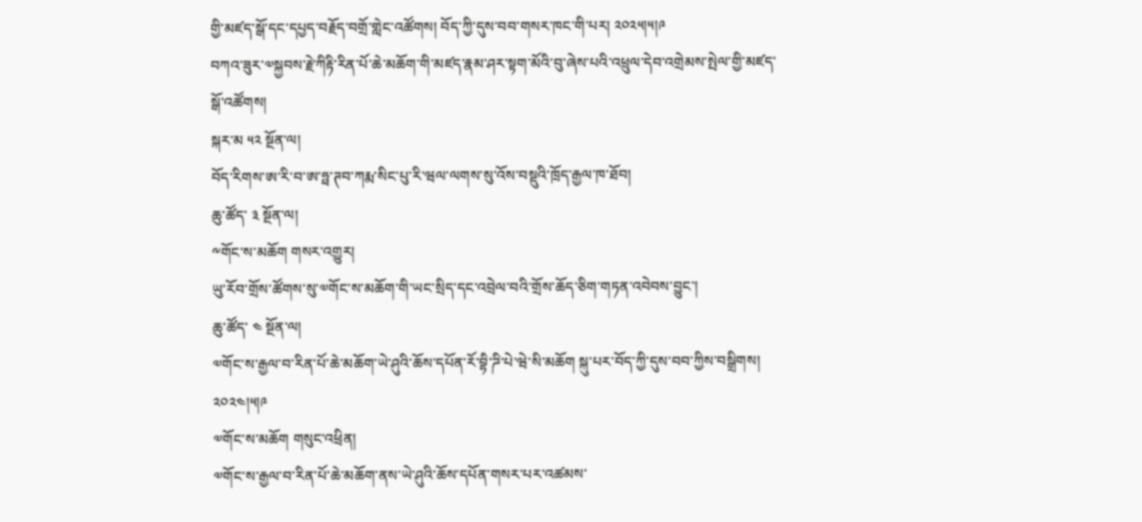གྱི་མཛད་སྒོ་དང་དཔྱད་བརྗོད་བགྲོ་གླེང་འཚོགས། བོད་ཀྱི་དུས་བབ་གསར་ཁང་གི་པར། ༢༠༢༥།༥།༩
བཀའ་ཟུར་༧སྐྱབས་རྗེ་ཀིརྟི་རིན་པོ་ཆེ་མཆོག་གི་མཛད་རྣམ་ཤར་སྟག་མོའི་བུ་ཞེས་པའི་འཕྲུལ་དེབ་འགྲེམས་སྤེལ་གྱི་མཛད་སྒོ་འཚོགས།
སྐར་མ ༥༢ སྔོན་ལ།
བོད་རིགས་ཨ་རི་བ་ཨ་ཧྥ་ཊབ་ཀརྨ་སིང་པུ་རི་ཝལ་ལགས་སུ་འོས་བསྡུའི་ཁྲོད་རྒྱལ་ཁ་ཐོབ།
ཆུ་ཚོད་ ༣ སྔོན་ལ།
༸གོང་ས་མཆོག གསར་འགྱུར།
ཡུ་རོབ་གྲོས་ཚོགས་སུ་༧གོང་ས་མཆོག་གི་ཡང་སྲིད་དང་འབྲེལ་བའི་གྲོས་ཆོད་ཅིག་གཏན་འབེབས་བྱུང་།
ཆུ་ཚོད་ ༤ སྔོན་ལ།
༧གོང་ས་རྒྱལ་བ་རིན་པོ་ཆེ་མཆོག་ཡེ་ཤུའི་ཆོས་དཔོན་རོ་བྷི་ཌི་པེ་ཝེ་སི་མཆོག སྐུ་པར་བོད་ཀྱི་དུས་བབ་ཀྱིས་བསྒྲིགས། ༢༠༢༤།༥།༩
༧གོང་ས་མཆོག གསུང་འཕྲིན།
༧གོང་ས་རྒྱལ་བ་རིན་པོ་ཆེ་མཆོག་ནས་ཡེ་ཤུའི་ཆོས་དཔོན་གསར་པར་འཚམས་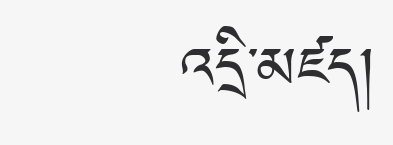འདྲི་མཛད།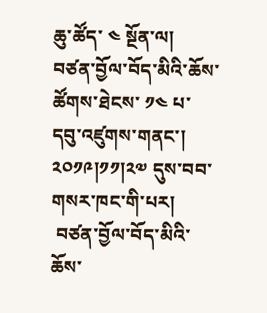ཆུ་ཚོད་ ༤ སྔོན་ལ།
བཙན་བྱོལ་བོད་མིའི་ཆོས་ཚོགས་ཐེངས་ ༡༤ པ་དབུ་འཛུགས་གནང་། ༢༠༡༩།༡༡།༢༧ དུས་བབ་གསར་ཁང་གི་པར།
 བཙན་བྱོལ་བོད་མིའི་ཆོས་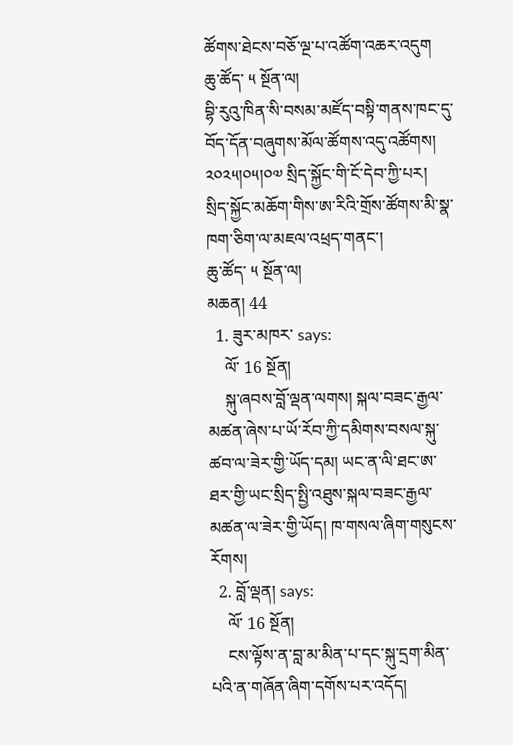ཚོགས་ཐེངས་བཅོ་ལྔ་པ་འཚོག་འཆར་འདུག
ཆུ་ཚོད་ ༥ སྔོན་ལ།
བྷི་རུའུ་ཁིན་སི་བསམ་མཛོད་བསྟི་གནས་ཁང་དུ་བོད་དོན་བཞུགས་མོལ་ཚོགས་འདུ་འཚོགས། ༢༠༢༥།༠༥།༠༧ སྲིད་སྐྱོང་གི་ངོ་དེབ་ཀྱི་པར།
སྲིད་སྐྱོང་མཆོག་གིས་ཨ་རིའི་གྲོས་ཚོགས་མི་སྣ་ཁག་ཅིག་ལ་མཇལ་འཕྲད་གནང་།
ཆུ་ཚོད་ ༥ སྔོན་ལ།
མཆན། 44
  1. ཟུར་མཁར་ says:
    ལོ་ 16 སྔོན།
    སྐུ་ཞབས་བློ་ལྡན་ལགས། སྐལ་བཟང་རྒྱལ་མཚན་ཞེས་པ་ཡོ་རོབ་ཀྱི་དམིགས་བསལ་སྐུ་ཚབ་ལ་ཟེར་གྱི་ཡོད་དམ། ཡང་ན་ལི་ཐང་ཨ་ཐར་གྱི་ཡང་སྲིད་སྤྱི་འཐུས་སྐལ་བཟང་རྒྱལ་མཚན་ལ་ཟེར་གྱི་ཡོད། ཁ་གསལ་ཞིག་གསུངས་རོགས།
  2. བློ་ལྡན། says:
    ལོ་ 16 སྔོན།
    ངས་ལྟོས་ན་བླ་མ་མིན་པ་དང་སྐུ་དྲག་མིན་པའི་ན་གཞོན་ཞིག་དགོས་པར་འདོད།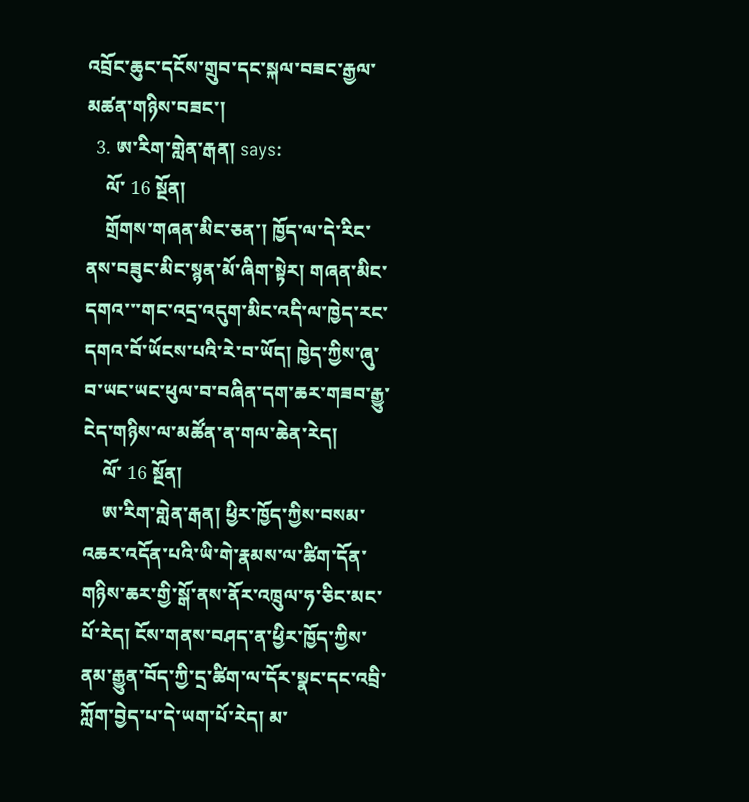འབྲོང་ཆུང་དངོས་གྲུབ་དང་སྐལ་བཟང་རྒྱལ་མཚན་གཉིས་བཟང་།
  3. ཨ་རིག་གླེན་རྒན། says:
    ལོ་ 16 སྔོན།
    གྲོགས་གཞན་མིང་ཅན་། ཁྱོད་ལ་དེ་རིང་ནས་བཟུང་མིང་སྙན་མོ་ཞིག་སྟེར། གཞན་མིང་དགའ་་་གང་འདྲ་འདུག་མིང་འདི་ལ་ཁྱེད་རང་དགའ་བོ་ཡོངས་པའི་རེ་བ་ཡོད། ཁྱེད་ཀྱིས་ཞུ་བ་ཡང་ཡང་ཕུལ་བ་བཞིན་དག་ཆར་གཟབ་རྒྱུ་ངེད་གཉིས་ལ་མཚོན་ན་གལ་ཆེན་རེད།
    ལོ་ 16 སྔོན།
    ཨ་རིག་གླེན་རྒན། ཕྱིར་ཁྱོད་ཀྱིས་བསམ་འཆར་འདོན་པའི་ཡི་གེ་རྣམས་ལ་ཚིག་དོན་གཉིས་ཆར་གྱི་སྒོ་ནས་ནོར་འཁྲུལ་ཧ་ཅིང་མང་པོ་རེད། ངོས་གནས་བཤད་ན་ཕྱིར་ཁྱོད་ཀྱིས་ནམ་རྒྱུན་བོད་ཀྱི་དྲ་ཚིག་ལ་དོར་སྣང་དང་འབྲི་ཀློག་བྱེད་པ་དེ་ཡག་པོ་རེད། མ་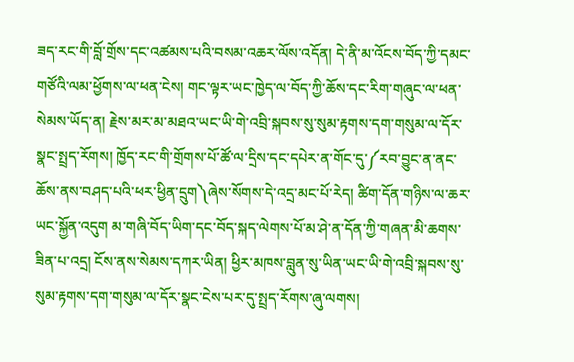ཟད་རང་གི་བློ་གྲོས་དང་འཚམས་པའི་བསམ་འཆར་ལོས་འདོན། དེ་ནི་མ་འོངས་བོད་ཀྱི་དམང་གཙོའི་ལམ་ཕྱོགས་ལ་ཕན་ངེས། གང་ལྟར་ཡང་ཁྱེད་ལ་བོད་ཀྱི་ཆོས་དང་རིག་གཞུང་ལ་ཕན་སེམས་ཡོད་ན། རྗེས་མར་མ་མཐའ་ཡང་ཡི་གེ་འབྲི་སྐབས་སུ་སུམ་རྟགས་དག་གསུམ་ལ་དོར་སྣང་སྤྲད་རོགས། ཁྱོད་རང་གི་གྲོགས་པོ་ཚོ་ལ་དྲིས་དང་དཔེར་ན་གོང་དུ་༼རབ་བྱུང་ན་ནང་ཆོས་ནས་བཤད་པའི་ཕར་ཕྱིན་དྲུག༽ཞེས་སོགས་དེ་འདྲ་མང་པོ་རེད། ཚིག་དོན་གཉིས་ལ་ཆར་ཡང་སྐྱོན་འདུག མ་གཞི་བོད་ཡིག་དང་བོད་སྐད་ལེགས་པོ་མ་ཤེ་ན་དོན་ཀྱི་གཞན་མི་ཆགས་ཟིན་པ་འདྲ། ངོས་ནས་སེམས་དཀར་ཡིན། ཕྱིར་མཁས་བླུན་སུ་ཡིན་ཡང་ཡི་གེ་འབྲི་སྐབས་སུ་སུམ་རྟགས་དག་གསུམ་ལ་དོར་སྣང་ངེས་པར་དུ་སྤྲད་རོགས་ཞུ་ལགས།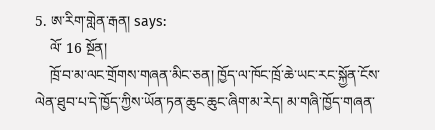5. ཨ་རིག་གླེན་རྒན། says:
    ལོ་ 16 སྔོན།
    ཁྲོ་བ་མ་ལང་གྲོགས་གཞན་མིང་ཅན། ཁྱོད་ལ་ཁོང་ཁྲོ་ཆེ་ཡང་རང་སྐྱོན་ངོས་ལེན་ཐུབ་པ་དེ་ཁྱོད་ཀྱིས་ཡོན་ཏན་ཆུང་ཆུང་ཞིག་མ་རེད། མ་གཞི་ཁྱོད་གཞན་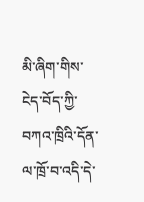མི་ཞིག་གིས་ངེད་བོད་ཀྱི་བཀའ་ཁྲིའི་དོན་ལ་ཁྲོ་བ་འདི་དེ་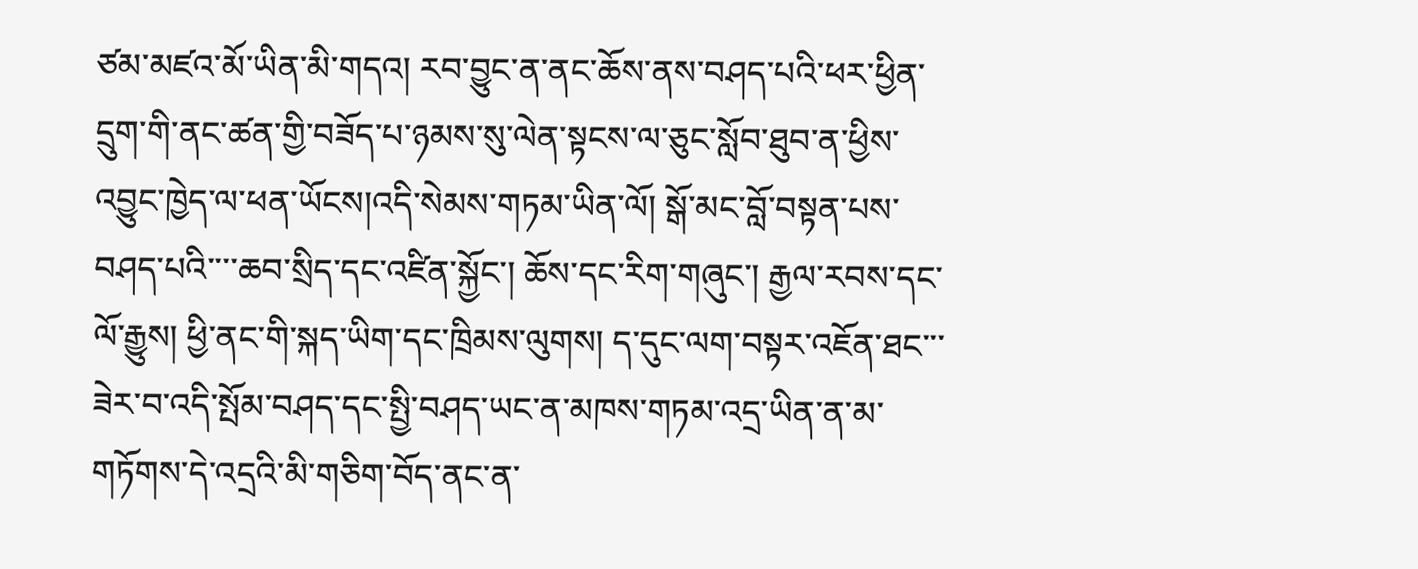ཙམ་མཛའ་མོ་ཡིན་མི་གདའ། རབ་བྱུང་ན་ནང་ཆོས་ནས་བཤད་པའི་ཕར་ཕྱིན་དྲུག་གི་ནང་ཚན་གྱི་བཟོད་པ་ཉམས་སུ་ལེན་སྟངས་ལ་ཅུང་སློབ་ཐུབ་ན་ཕྱིས་འབྱུང་ཁྱེད་ལ་ཕན་ཡོངས།འདི་སེམས་གཏམ་ཡིན་ལོ། སྒོ་མང་བློ་བསྟན་པས་བཤད་པའི་་་་ཆབ་སྲིད་དང་འཛིན་སྐྱོང་། ཆོས་དང་རིག་གཞུང་། རྒྱལ་རབས་དང་ལོ་རྒྱུས། ཕྱི་ནང་གི་སྐད་ཡིག་དང་ཁྲིམས་ལུགས། ད་དུང་ལག་བསྟར་འཇོན་ཐང་་་ཟེར་བ་འདི་སྤོམ་བཤད་དང་སྤྱི་བཤད་ཡང་ན་མཁས་གཏམ་འདྲ་ཡིན་ན་མ་གཏོགས་དེ་འདྲའི་མི་གཅིག་བོད་ནང་ན་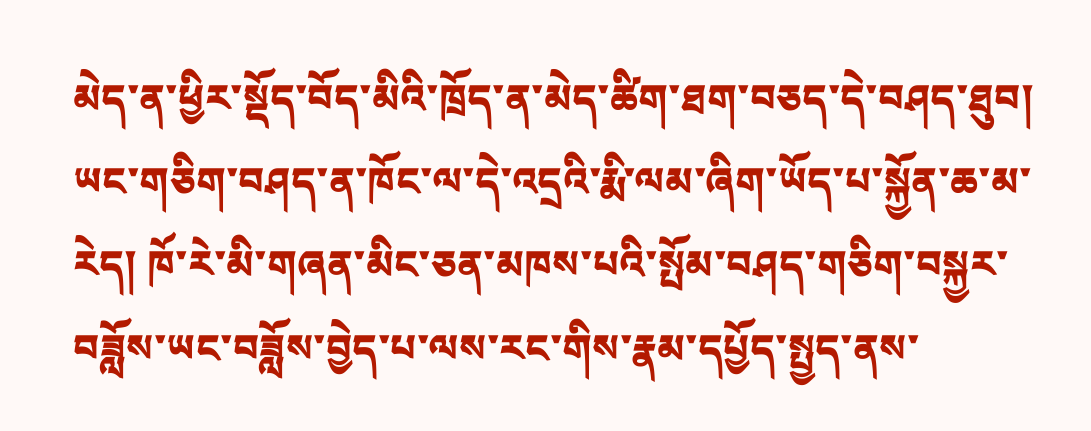མེད་ན་ཕྱིར་སྡོད་བོད་མིའི་ཁྲོད་ན་མེད་ཚིག་ཐག་བཅད་དེ་བཤད་ཐུབ། ཡང་གཅིག་བཤད་ན་ཁོང་ལ་དེ་འདྲའི་རྨི་ལམ་ཞིག་ཡོད་པ་སྐྱོན་ཆ་མ་རེད། ཁོ་རེ་མི་གཞན་མིང་ཅན་མཁས་པའི་སྤོམ་བཤད་གཅིག་བསྐྱར་བཟློས་ཡང་བཟློས་བྱེད་པ་ལས་རང་གིས་རྣམ་དཔྱོད་སྤྱད་ནས་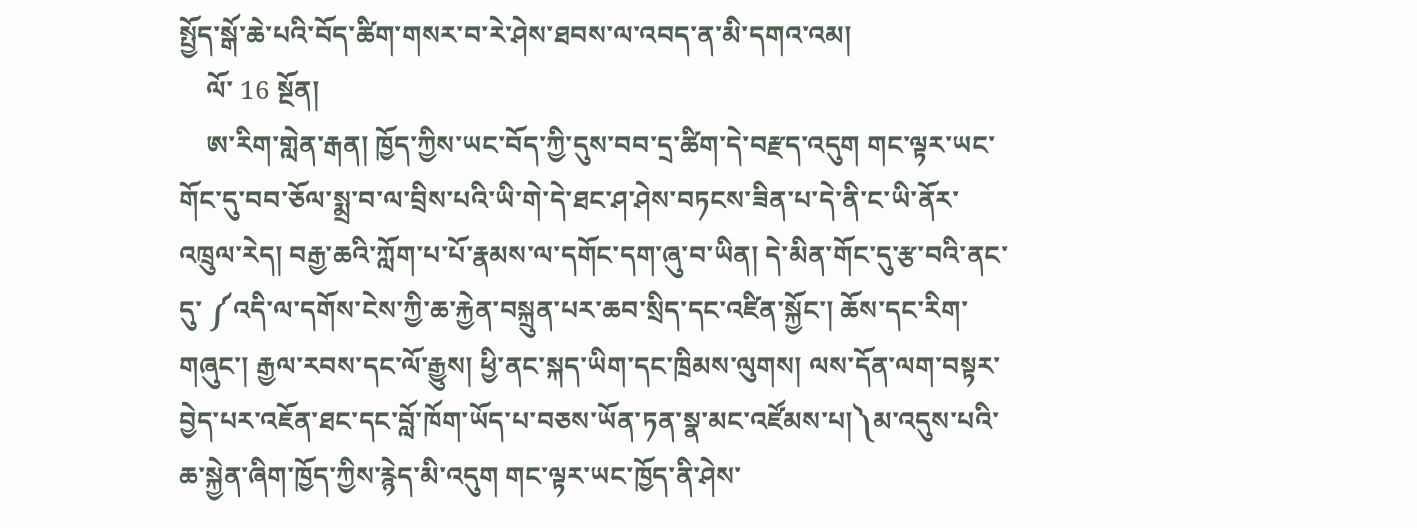སྤྱོད་སྒོ་ཆེ་པའི་བོད་ཚིག་གསར་བ་རེ་ཤེས་ཐབས་ལ་འབད་ན་མི་དགའ་འམ།
    ལོ་ 16 སྔོན།
    ཨ་རིག་གླེན་རྒན། ཁྱོད་ཀྱིས་ཡང་བོད་ཀྱི་དུས་བབ་དྲ་ཚིག་དེ་བརྫད་འདུག གང་ལྟར་ཡང་གོང་དུ་བབ་ཅོལ་སྨྲ་བ་ལ་བྲིས་པའི་ཡི་གེ་དེ་ཐང་ཤ་ཤེས་བཏངས་ཟིན་པ་དེ་ནི་ང་ཡི་ནོར་འཁྲུལ་རེད། བརྒྱ་ཆའི་ཀློག་པ་པོ་རྣམས་ལ་དགོང་དག་ཞུ་བ་ཡིན། དེ་མིན་གོང་དུ་རྩ་བའི་ནང་དུ་ ༼འདི་ལ་དགོས་ངེས་ཀྱི་ཆ་རྐྱེན་བསྐྲུན་པར་ཆབ་སྲིད་དང་འཛིན་སྐྱོང་། ཆོས་དང་རིག་གཞུང་། རྒྱལ་རབས་དང་ལོ་རྒྱུས། ཕྱི་ནང་སྐད་ཡིག་དང་ཁྲིམས་ལུགས། ལས་དོན་ལག་བསྟར་བྱེད་པར་འཇོན་ཐང་དང་བློ་ཁོག་ཡོད་པ་བཅས་ཡོན་ཏན་སྣ་མང་འཛོམས་པ།༽མ་འདུས་པའི་ཆ་སྐྱེན་ཞིག་ཁྱོད་ཀྱིས་རྙེད་མི་འདུག གང་ལྟར་ཡང་ཁྱོད་ནི་ཤེས་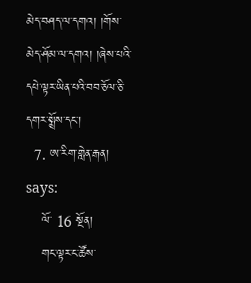མེད་བཤད་ལ་དགའ། །གོས་མེད་ཤོམ་ལ་དགའ། །ཞེས་པའི་དཔེ་ལྟར་ཡིན་པའི་བབ་ཅོལ་ཅི་དགར་སྨྲོས་དང་།
  7. ཨ་རིག་གླེན་རྒན། says:
    ལོ་ 16 སྔོན།
    གང་ལྟར་ང་ཚོས་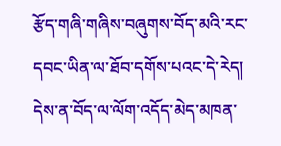རྩོད་གཞི་གཞིས་བཞུགས་བོད་མའི་རང་དབང་ཡིན་ལ་ཐོབ་དགོས་པའང་དེ་རེད། དེས་ན་བོད་ལ་ལོག་འདོད་མེད་མཁན་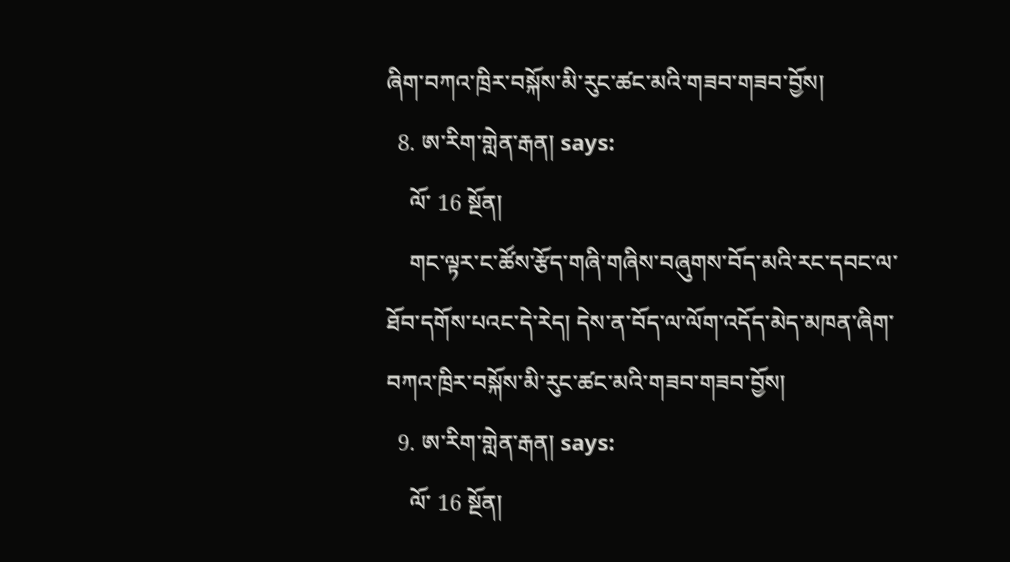ཞིག་བཀའ་ཁྲིར་བསྐོས་མི་རུང་ཚང་མའི་གཟབ་གཟབ་བྱོས།
  8. ཨ་རིག་གླེན་རྒན། says:
    ལོ་ 16 སྔོན།
    གང་ལྟར་ང་ཚོས་རྩོད་གཞི་གཞིས་བཞུགས་བོད་མའི་རང་དབང་ལ་ཐོབ་དགོས་པའང་དེ་རེད། དེས་ན་བོད་ལ་ལོག་འདོད་མེད་མཁན་ཞིག་བཀའ་ཁྲིར་བསྐོས་མི་རུང་ཚང་མའི་གཟབ་གཟབ་བྱོས།
  9. ཨ་རིག་གླེན་རྒན། says:
    ལོ་ 16 སྔོན།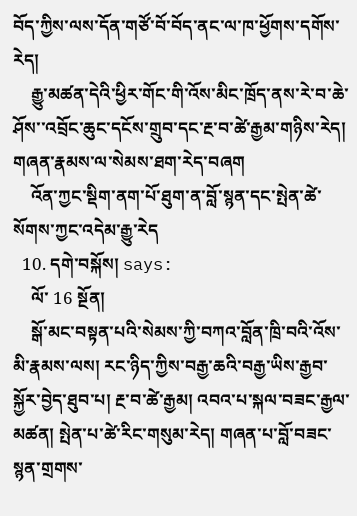བོད་ཀྱིས་ལས་དོན་གཙོ་བོ་བོད་ནང་ལ་ཁ་ཕྱོགས་དགོས་རེད།
    རྒྱུ་མཚན་དེའི་ཕྱིར་གོང་གི་འོས་མིང་ཁྲོད་ནས་རེ་བ་ཆེ་ཤོས་་འབྲོང་ཆུང་དངོས་གྲུབ་དང་རྔ་བ་ཚེ་རྒྱམ་གཉིས་རེད། གཞན་རྣམས་ལ་སེམས་ཐག་རེད་བཞག
    འོན་ཀྱང་སྡིག་ནག་པོ་ཐུག་ན་བློ་སྙན་དང་སྤེན་ཚེ་སོགས་ཀྱང་འདེམ་རྒྱུ་རེད
  10. དགེ་བསྐོས། says:
    ལོ་ 16 སྔོན།
    སྒོ་མང་བསྟན་པའི་སེམས་ཀྱི་བཀའ་བློན་ཁྲི་བའི་འོས་མི་རྣམས་ལས། རང་ཉིད་ཀྱིས་བརྒྱ་ཆའི་བརྒྱ་ཡིས་རྒྱབ་སྐྱོར་བྱེད་ཐུབ་པ། རྔ་བ་ཚེ་རྒྱམ། འབའ་པ་སྐལ་བཟང་རྒྱལ་མཚན། སྤེན་པ་ཚེ་རིང་གསུམ་རེད། གཞན་པ་བློ་བཟང་སྙན་གྲགས་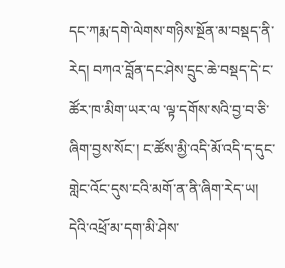དང་ཀརྨ་དགེ་ལེགས་གཉིས་སྔོན་མ་བསྡད་ནི་རེད། བཀའ་བློན་དང་ཤེས་དྲུང་ཆེ་བསྡད་དེ་ང་ཚོར་ཁ་མིག་ཡར་ལ ་ལྟ་དགོས་སའི་བྱ་བ་ཅི་ཞིག་བྱས་སོང་། ང་ཚོས་མྱི་འདི་མོ་འདི་ད་དུང་གླེང་འོང་དུས་ངའི་མགོ་ན་ནི་ཞིག་རེད་ཡ། དེའི་འཕྲོ་མ་དག་མི་ཤེས་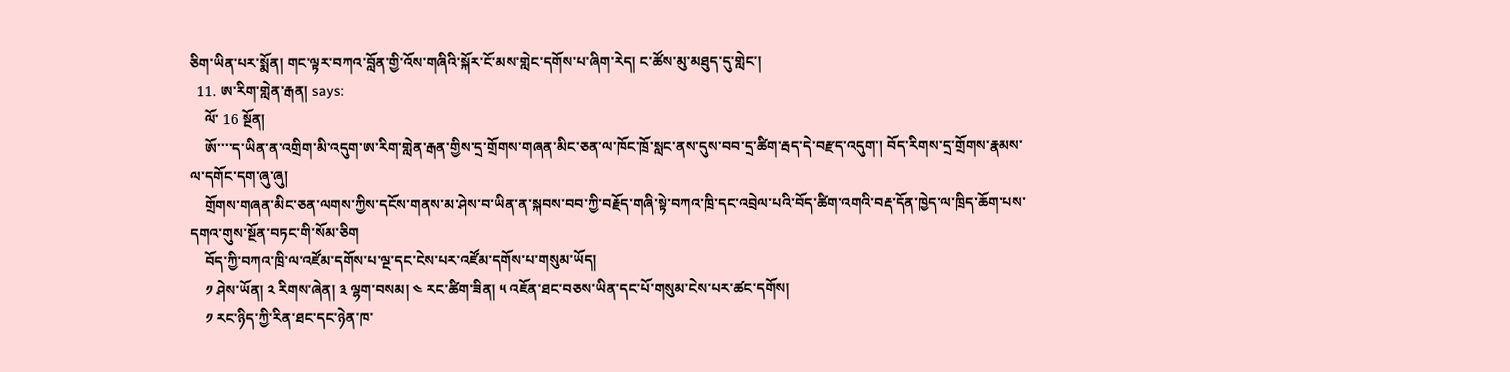ཅིག་ཡིན་པར་སྨོན། གང་ལྟར་བཀའ་བློན་གྱི་འོས་གཞིའི་སྐོར་ངོ་མས་གླེང་དགོས་པ་ཞིག་རེད། ང་ཚོས་མུ་མཐུད་དུ་གླེང་།
  11. ཨ་རིག་གླེན་རྒན། says:
    ལོ་ 16 སྔོན།
    ཨོ་་་་ད་ཡིན་ན་འགྲིག་མི་འདུག་ཨ་རིག་གླེན་རྒན་གྱིས་དྲ་གྲོགས་གཞན་མིང་ཅན་ལ་ཁོང་ཁྲོ་སླང་ནས་དུས་བབ་དྲ་ཚིག་རྦད་དེ་བརྫད་འདུག་། བོད་རིགས་དྲ་གྲོགས་རྣམས་ལ་དགོང་དག་ཞུ་ཞུ།
    གྲོགས་གཞན་མིང་ཅན་ལགས་ཀྱིས་དངོས་གནས་མ་ཤེས་བ་ཡིན་ན་སྐབས་བབ་ཀྱི་བརྗོད་གཞི་སྟེ་བཀའ་ཁྲི་དང་འབྲེལ་པའི་བོད་ཚིག་འགའི་བརྡ་དོན་ཁྱེད་ལ་ཁྲིད་ཆོག་པས་དགའ་གུས་སྔོན་བཏང་གི་སོམ་ཅིག
    བོད་ཀྱི་བཀའ་ཁྲི་ལ་འཛོམ་དགོས་པ་ལྔ་དང་ངེས་པར་འཛོམ་དགོས་པ་གསུམ་ཡོད།
    ༡ ཤེས་ཡོན། ༢ རིགས་ཞེན། ༣ ལྷག་བསམ། ༤ རང་ཚིག་ཟིན། ༥ འཇོན་ཐང་བཅས་ཡིན་དང་པོ་གསུམ་ངེས་པར་ཚང་དགོས།
    ༡ རང་ཉིད་ཀྱི་རིན་ཐང་དང་ཉེན་ཁ་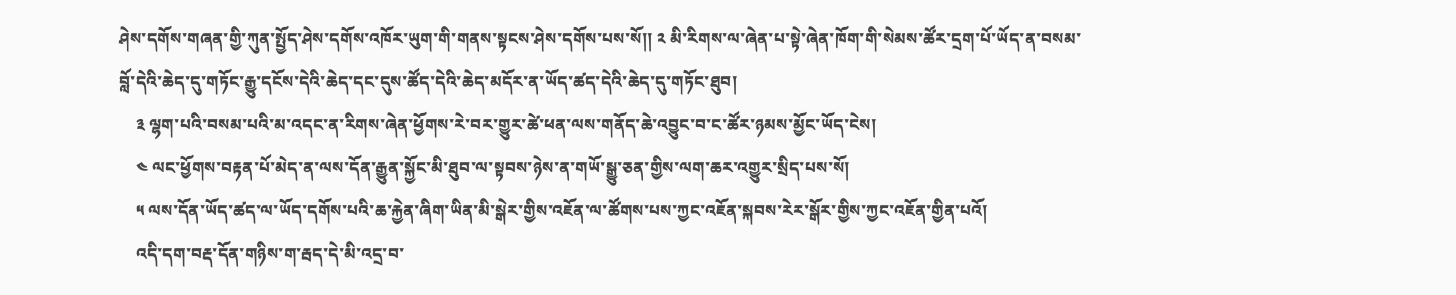ཤེས་དགོས་གཞན་གྱི་ཀུན་སྤྱོད་ཤེས་དགོས་འཁོར་ཡུག་གི་གནས་སྟངས་ཤེས་དགོས་པས་སོ།། ༢ མི་རིགས་ལ་ཞེན་པ་སྟེ་ཞེན་ཁོག་གི་སེམས་ཚོར་དྲག་པོ་ཡོད་ན་བསམ་བློ་དེའི་ཆེད་དུ་གཏོང་རྒྱུ་དངོས་དེའི་ཆེད་དང་དུས་ཚོད་དེའི་ཆེད་མདོར་ན་ཡོད་ཚད་དེའི་ཆེད་དུ་གཏོང་ཐུབ།
    ༣ ལྷག་པའི་བསམ་པའི་མ་འདང་ན་རིགས་ཞེན་ཕྱོགས་རེ་བར་གྱུར་ཚེ་ཕན་ལས་གནོད་ཆེ་འབྱུང་བ་ང་ཚོར་ཉམས་མྱོང་ཡོད་ངེས།
    ༤ ལང་ཕྱོགས་བརྟན་པོ་མེད་ན་ལས་དོན་རྒྱུན་སྐྱོང་མི་ཐུབ་ལ་སྟབས་ཉེས་ན་གཡོ་སྒྱུ་ཅན་གྱིས་ལག་ཆར་འགྱུར་སྲིད་པས་སོ།
    ༥ ལས་དོན་ཡོད་ཚད་ལ་ཡོད་དགོས་པའི་ཆ་རྐྱེན་ཞིག་ཡིན་མི་སྒེར་གྱིས་འཇོན་ལ་ཚོགས་པས་ཀྱང་འཇོན་སྐབས་རེར་སྒོར་གྱིས་ཀྱང་འཇོན་གྱིན་པའོ།
    འདི་དག་བརྡ་དོན་གཉིས་ག་རྦད་དེ་མི་འདྲ་བ་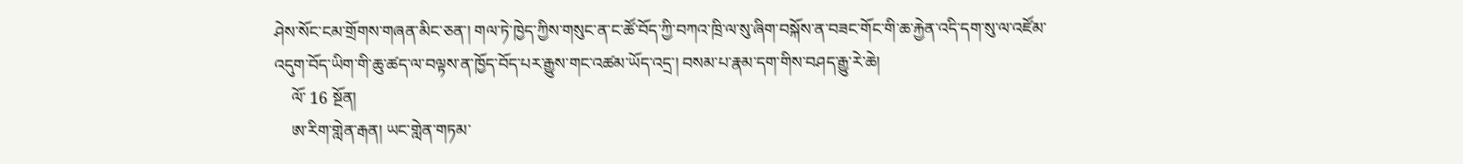ཤེས་སོང་ངམ་གྲོགས་གཞན་མིང་ཅན་། གལ་ཏེ་ཁྱེད་ཀྱིས་གསུང་ན་ང་ཚོ་བོད་ཀྱི་བཀའ་ཁྲི་ལ་སུ་ཞིག་བསྐོས་ན་བཟང་གོང་གི་ཆ་རྐྱེན་འདི་དག་སུ་ལ་འཛོམ་འདུག་བོད་ཡིག་གི་ཆུ་ཚད་ལ་བལྟས་ན་ཁྱོད་བོད་པར་རྒྱུས་གང་འཚམ་ཡོད་འདྲ་། བསམ་པ་རྣམ་དག་གིས་བཤད་རྒྱུ་རེ་ཆེ།
    ལོ་ 16 སྔོན།
    ཨ་རིག་གླེན་རྒན། ཡང་གླེན་གཏམ་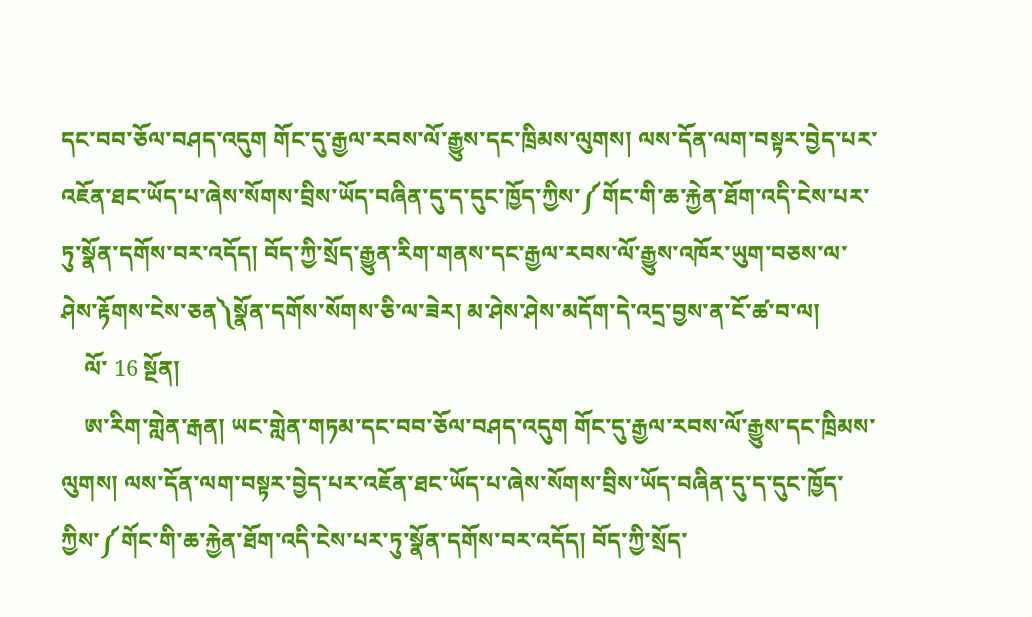དང་བབ་ཅོལ་བཤད་འདུག གོང་དུ་རྒྱལ་རབས་ལོ་རྒྱུས་དང་ཁྲིམས་ལུགས། ལས་དོན་ལག་བསྟར་བྱེད་པར་འཇོན་ཐང་ཡོད་པ་ཞེས་སོགས་བྲིས་ཡོད་བཞིན་དུ་ད་དུང་ཁྱོད་ཀྱིས་༼གོང་གི་ཆ་རྐྱེན་ཐོག་འདི་ངེས་པར་ཏུ་སྣོན་དགོས་བར་འདོད། བོད་ཀྱི་སྲོད་རྒྱུན་རིག་གནས་དང་རྒྱལ་རབས་ལོ་རྒྱུས་འཁོར་ཡུག་བཅས་ལ་ཤེས་རྟོགས་ངེས་ཅན༽སྣོན་དགོས་སོགས་ཅི་ལ་ཟེར། མ་ཤེས་ཤེས་མདོག་དེ་འདྲ་བྱས་ན་ངོ་ཚ་བ་ལ།
    ལོ་ 16 སྔོན།
    ཨ་རིག་གླེན་རྒན། ཡང་གླེན་གཏམ་དང་བབ་ཅོལ་བཤད་འདུག གོང་དུ་རྒྱལ་རབས་ལོ་རྒྱུས་དང་ཁྲིམས་ལུགས། ལས་དོན་ལག་བསྟར་བྱེད་པར་འཇོན་ཐང་ཡོད་པ་ཞེས་སོགས་བྲིས་ཡོད་བཞིན་དུ་ད་དུང་ཁྱོད་ཀྱིས་༼གོང་གི་ཆ་རྐྱེན་ཐོག་འདི་ངེས་པར་ཏུ་སྣོན་དགོས་བར་འདོད། བོད་ཀྱི་སྲོད་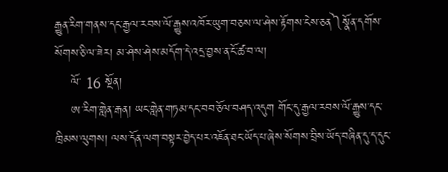རྒྱུན་རིག་གནས་དང་རྒྱལ་རབས་ལོ་རྒྱུས་འཁོར་ཡུག་བཅས་ལ་ཤེས་རྟོགས་ངེས་ཅན༽སྣོན་དགོས་སོགས་ཅི་ལ་ཟེར། མ་ཤེས་ཤེས་མདོག་དེ་འདྲ་བྱས་ན་ངོ་ཚ་བ་ལ།
    ལོ་ 16 སྔོན།
    ཨ་རིག་གླེན་རྒན། ཡང་གླེན་གཏམ་དང་བབ་ཅོལ་བཤད་འདུག གོང་དུ་རྒྱལ་རབས་ལོ་རྒྱུས་དང་ཁྲིམས་ལུགས། ལས་དོན་ལག་བསྟར་བྱེད་པར་འཇོན་ཐང་ཡོད་པ་ཞེས་སོགས་བྲིས་ཡོད་བཞིན་དུ་ད་དུང་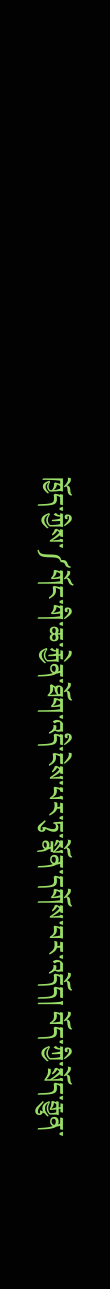ཁྱོད་ཀྱིས་༼གོང་གི་ཆ་རྐྱེན་ཐོག་འདི་ངེས་པར་ཏུ་སྣོན་དགོས་བར་འདོད། བོད་ཀྱི་སྲོད་རྒྱུན་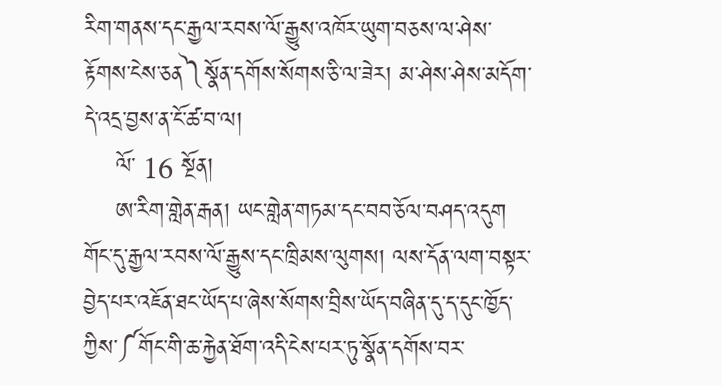རིག་གནས་དང་རྒྱལ་རབས་ལོ་རྒྱུས་འཁོར་ཡུག་བཅས་ལ་ཤེས་རྟོགས་ངེས་ཅན༽སྣོན་དགོས་སོགས་ཅི་ལ་ཟེར། མ་ཤེས་ཤེས་མདོག་དེ་འདྲ་བྱས་ན་ངོ་ཚ་བ་ལ།
    ལོ་ 16 སྔོན།
    ཨ་རིག་གླེན་རྒན། ཡང་གླེན་གཏམ་དང་བབ་ཅོལ་བཤད་འདུག གོང་དུ་རྒྱལ་རབས་ལོ་རྒྱུས་དང་ཁྲིམས་ལུགས། ལས་དོན་ལག་བསྟར་བྱེད་པར་འཇོན་ཐང་ཡོད་པ་ཞེས་སོགས་བྲིས་ཡོད་བཞིན་དུ་ད་དུང་ཁྱོད་ཀྱིས་༼གོང་གི་ཆ་རྐྱེན་ཐོག་འདི་ངེས་པར་ཏུ་སྣོན་དགོས་བར་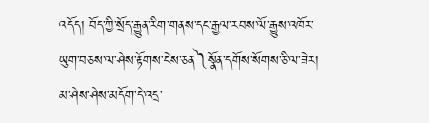འདོད། བོད་ཀྱི་སྲོད་རྒྱུན་རིག་གནས་དང་རྒྱལ་རབས་ལོ་རྒྱུས་འཁོར་ཡུག་བཅས་ལ་ཤེས་རྟོགས་ངེས་ཅན༽སྣོན་དགོས་སོགས་ཅི་ལ་ཟེར། མ་ཤེས་ཤེས་མདོག་དེ་འདྲ་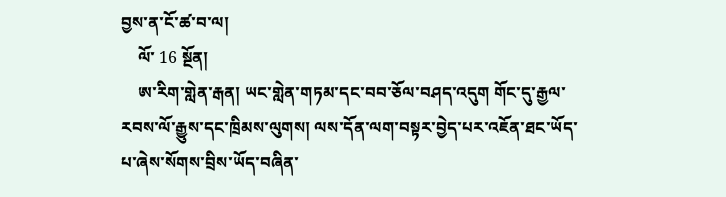བྱས་ན་ངོ་ཚ་བ་ལ།
    ལོ་ 16 སྔོན།
    ཨ་རིག་གླེན་རྒན། ཡང་གླེན་གཏམ་དང་བབ་ཅོལ་བཤད་འདུག གོང་དུ་རྒྱལ་རབས་ལོ་རྒྱུས་དང་ཁྲིམས་ལུགས། ལས་དོན་ལག་བསྟར་བྱེད་པར་འཇོན་ཐང་ཡོད་པ་ཞེས་སོགས་བྲིས་ཡོད་བཞིན་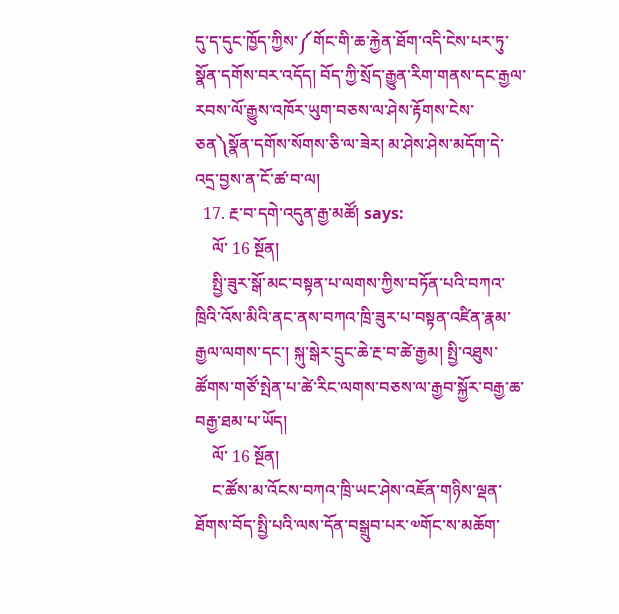དུ་ད་དུང་ཁྱོད་ཀྱིས་༼གོང་གི་ཆ་རྐྱེན་ཐོག་འདི་ངེས་པར་ཏུ་སྣོན་དགོས་བར་འདོད། བོད་ཀྱི་སྲོད་རྒྱུན་རིག་གནས་དང་རྒྱལ་རབས་ལོ་རྒྱུས་འཁོར་ཡུག་བཅས་ལ་ཤེས་རྟོགས་ངེས་ཅན༽སྣོན་དགོས་སོགས་ཅི་ལ་ཟེར། མ་ཤེས་ཤེས་མདོག་དེ་འདྲ་བྱས་ན་ངོ་ཚ་བ་ལ།
  17. རྔ་བ་དགེ་འདུན་རྒྱ་མཚོ། says:
    ལོ་ 16 སྔོན།
    སྤྱི་ཟུར་སྒོ་མང་བསྟན་པ་ལགས་ཀྱིས་བཏོན་པའི་བཀའ་ཁྲིའི་འོས་མིའི་ནང་ནས་བཀའ་ཁྲི་ཟུར་པ་བསྟན་འཛིན་རྣམ་རྒྱལ་ལགས་དང་། སྐུ་སྒེར་དྲུང་ཆེ་རྔ་བ་ཚེ་རྒྱམ། སྤྱི་འཐུས་ཚོགས་གཙོ་སྤེན་པ་ཚེ་རིང་ལགས་བཅས་ལ་རྒྱབ་སྐྱོར་བརྒྱ་ཆ་བརྒྱ་ཐམ་པ་ཡོད།
    ལོ་ 16 སྔོན།
    ང་ཚོས་མ་འོངས་བཀའ་ཁྲི་ཡང་ཤེས་འཇོན་གཉིས་ལྡན་ཐོགས་བོད་སྤྱི་པའི་ལས་དོན་བསྒྲུབ་པར་༧གོང་ས་མཆོག་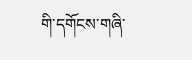གི་དགོངས་གཞི་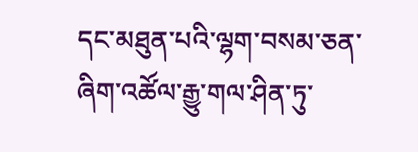དང་མཐུན་པའི་ལྷག་བསམ་ཅན་ཞིག་འཚོལ་རྒྱུ་གལ་ཤིན་ཏུ་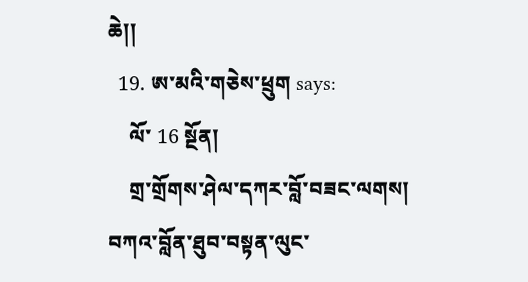ཆེ།།
  19. ཨ་མའི་གཅེས་ཕྲུག says:
    ལོ་ 16 སྔོན།
    གྲ་གྲོགས་ཤེལ་དཀར་བློ་བཟང་ལགས། བཀའ་བློན་ཐུབ་བསྟན་ལུང་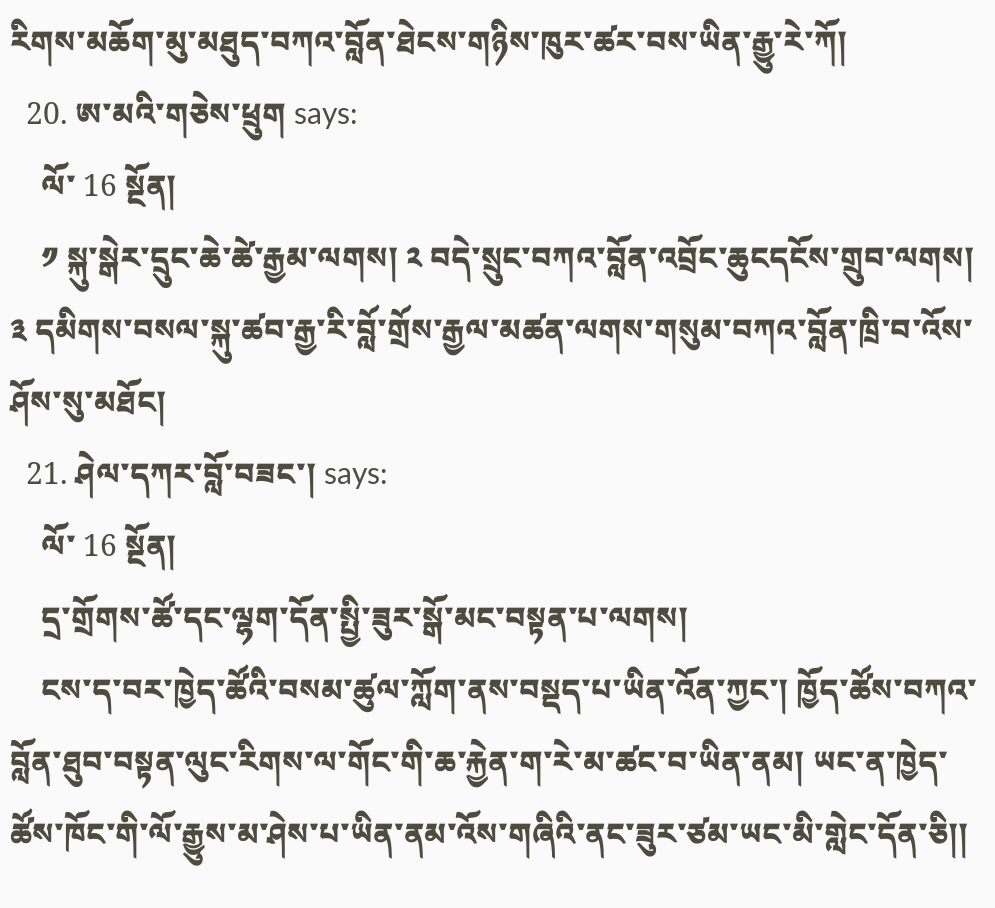རིགས་མཆོག་མུ་མཐུད་བཀའ་བློན་ཐེངས་གཉིས་ཁུར་ཚར་བས་ཡིན་རྒྱུ་རེ་ཀོ།
  20. ཨ་མའི་གཅེས་ཕྲུག says:
    ལོ་ 16 སྔོན།
    ༡ སྐུ་སྒེར་དྲུང་ཆེ་ཚེ་རྒྱམ་ལགས། ༢ བདེ་སྲུང་བཀའ་བློན་འབྲོང་ཆུངདངོས་གྲུབ་ལགས། ༣ དམིགས་བསལ་སྐུ་ཚབ་རྒྱ་རི་བློ་གྲོས་རྒྱལ་མཚན་ལགས་གསུམ་བཀའ་བློན་ཁྲི་བ་འོས་ཤོས་སུ་མཐོང།
  21. ཤེལ་དཀར་བློ་བཟང་། says:
    ལོ་ 16 སྔོན།
    དྲ་གྲོགས་ཚོ་དང་ལྷག་དོན་སྤྱི་ཟུར་སྒོ་མང་བསྟན་པ་ལགས།
    ངས་ད་བར་ཁྱེད་ཚོའི་བསམ་ཚུལ་ཀློག་ནས་བསྡད་པ་ཡིན་འོན་ཀྱང་། ཁྱོད་ཚོས་བཀའ་བློན་ཐུབ་བསྟན་ལུང་རིགས་ལ་གོང་གི་ཆ་རྐྱེན་ག་རེ་མ་ཚང་བ་ཡིན་ནམ། ཡང་ན་ཁྱེད་ཚོས་ཁོང་གི་ལོ་རྒྱུས་མ་ཤེས་པ་ཡིན་ནམ་འོས་གཞིའི་ནང་ཟུར་ཙམ་ཡང་མི་གླེང་དོན་ཅི།།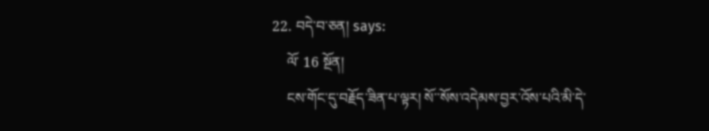22. བདེ་བ་ཅན། says:
    ལོ་ 16 སྔོན།
    ངས་གོང་དུ་བརྗོད་ཟིན་པ་ལྟར། སོ་་སོས་འདེམས་བྱར་འོས་པའི་མི་དེ་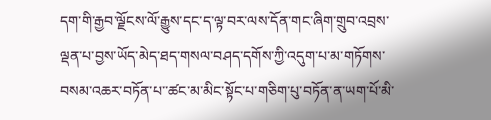དག་གི་རྒྱབ་ལྗོངས་ལོ་རྒྱུས་དང་ད་ལྟ་བར་ལས་དོན་གང་ཞིག་གྲུབ་འབྲས་ལྡན་པ་བྱས་ཡོད་མེད་ཐད་གསལ་བཤད་དགོས་ཀྱི་འདུག་པ་མ་གཏོགས་བསམ་འཆར་བཏོན་པ་་ཚང་མ་མིང་སྟོང་པ་གཅིག་པུ་བཏོན་ན་ཡག་པོ་མི་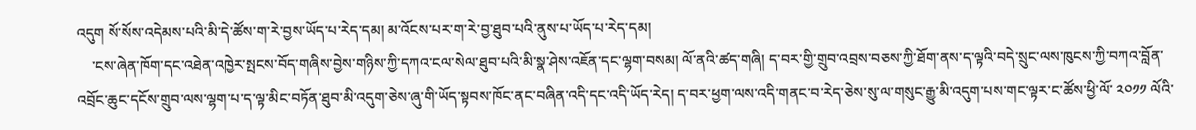འདུག སོ་སོས་འདེམས་པའི་མི་དེ་ཚོས་ག་རེ་བྱས་ཡོད་པ་རེད་དམ། མ་འོངས་པར་ག་རེ་བྱ་ཐུབ་པའི་ནུས་པ་ཡོད་པ་རེད་དམ།
    ་ངས་ཞེན་ཁོག་དང་འཐེན་འཁྱེར་སྤངས་བོད་གཞིས་བྱེས་གཉིས་ཀྱི་དཀའ་ངལ་སེལ་ཐུབ་པའི་མི་སྣ་ཤེས་འཇོན་དང་ལྷག་བསམ། ལོ་ནའི་ཚད་གཞི། ད་བར་གྱི་གྲུབ་འབྲས་བཅས་ཀྱི་ཐོག་ནས་ད་ལྟའི་བདེ་སྲུང་ལས་ཁུངས་ཀྱི་བཀའ་བློན་འབྲོང་ཆུང་དངོས་གྲུབ་ལས་ལྷག་པ་ད་ལྟ་མིང་བཏོན་ཐུབ་མི་འདུག་ཅེས་ཞུ་གི་ཡོད་སྟབས་ཁོང་ནང་བཞིན་འདི་དང་འདི་ཡོད་རེད། ད་བར་ཕྱག་ལས་འདི་གནང་བ་རེད་ཅེས་སུ་ལ་གསུང་རྒྱུ་མི་འདུག་པས་གང་ལྟར་ང་ཚོས་ཕྱི་ལོ་ ༢༠༡༡ ལོའི་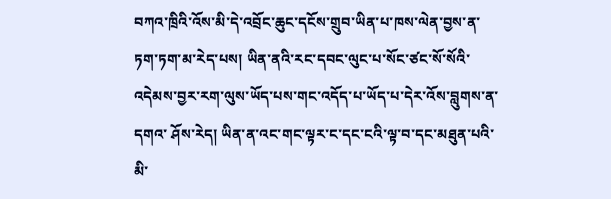བཀའ་ཁྲིའི་འོས་མི་དེ་འབྲོང་ཆུང་དངོས་གྲུབ་ཡིན་པ་ཁས་ལེན་བྱས་ན་ཏག་ཏག་མ་རེད་པས། ཡིན་ནའི་རང་དབང་ལུང་པ་སོང་ཙང་སོ་སོའི་འདེམས་བྱར་རག་ལུས་ཡོད་པས་གང་འདོད་པ་ཡོད་པ་དེར་འོས་བླུགས་ན་དགའ་ ཤོས་རེད། ཡིན་ན་འང་གང་ལྟར་ང་དང་ངའི་ལྟ་བ་དང་མཐུན་པའི་མི་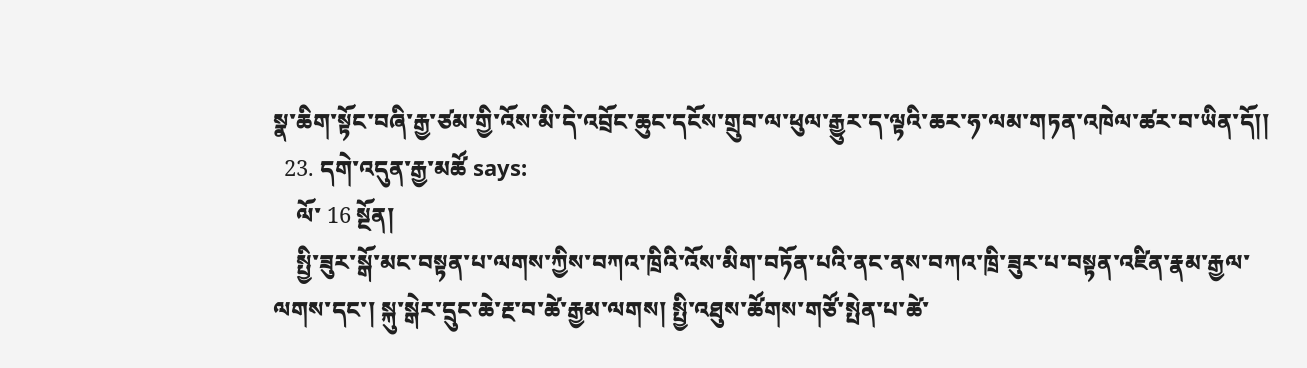སྣ་ཆིག་སྟོང་བཞི་རྒྱ་ཙམ་གྱི་འོས་མི་དེ་འབྲོང་ཆུང་དངོས་གྲུབ་ལ་ཕུལ་རྒྱུར་ད་ལྟའི་ཆར་ཧ་ལམ་གཏན་འཁེལ་ཚར་བ་ཡིན་དོ།།
  23. དགེ་འདུན་རྒྱ་མཚོ says:
    ལོ་ 16 སྔོན།
    སྤྱི་ཟུར་སྒོ་མང་བསྟན་པ་ལགས་ཀྱིས་བཀའ་ཁྲིའི་འོས་མིག་བཏོན་པའི་ནང་ནས་བཀའ་ཁྲི་ཟུར་པ་བསྟན་འཛིན་རྣམ་རྒྱལ་ལགས་དང་། སྐུ་སྒེར་དྲུང་ཆེ་རྔ་བ་ཚེ་རྒྱམ་ལགས། སྤྱི་འཐུས་ཚོགས་གཙོ་སྤེན་པ་ཚེ་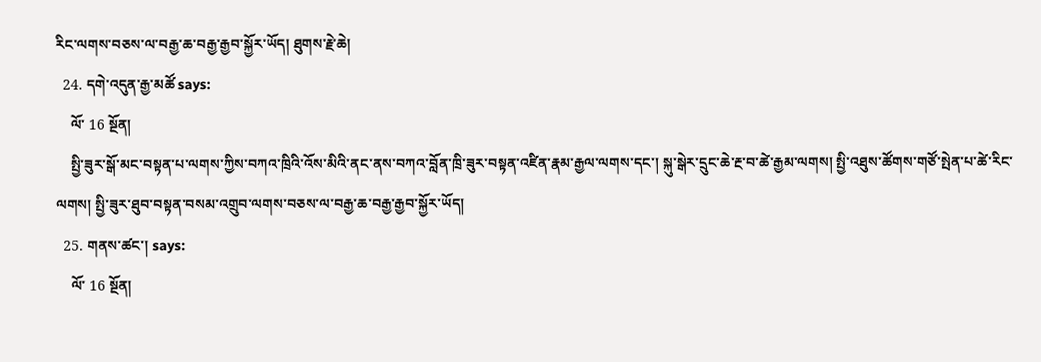རིང་ལགས་བཅས་ལ་བརྒྱ་ཆ་བརྒྱ་རྒྱབ་སྐྱོར་ཡོད། ཐུགས་རྗེ་ཆེ།
  24. དགེ་འདུན་རྒྱ་མཚོ says:
    ལོ་ 16 སྔོན།
    སྤྱི་ཟུར་སྒོ་མང་བསྟན་པ་ལགས་ཀྱིས་བཀའ་ཁྲིའི་འོས་མིའི་ནང་ནས་བཀའ་བློན་ཁྲི་ཟུར་བསྟན་འཛིན་རྣམ་རྒྱལ་ལགས་དང་། སྐུ་སྒེར་དྲུང་ཆེ་རྔ་བ་ཚེ་རྒྱམ་ལགས། སྤྱི་འཐུས་ཚོགས་གཙོ་སྤེན་པ་ཚེ་རིང་ལགས། སྤྱི་ཟུར་ཐུབ་བསྟན་བསམ་འགྲུབ་ལགས་བཅས་ལ་བརྒྱ་ཆ་བརྒྱ་རྒྱབ་སྐྱོར་ཡོད།
  25. གནས་ཚང་། says:
    ལོ་ 16 སྔོན།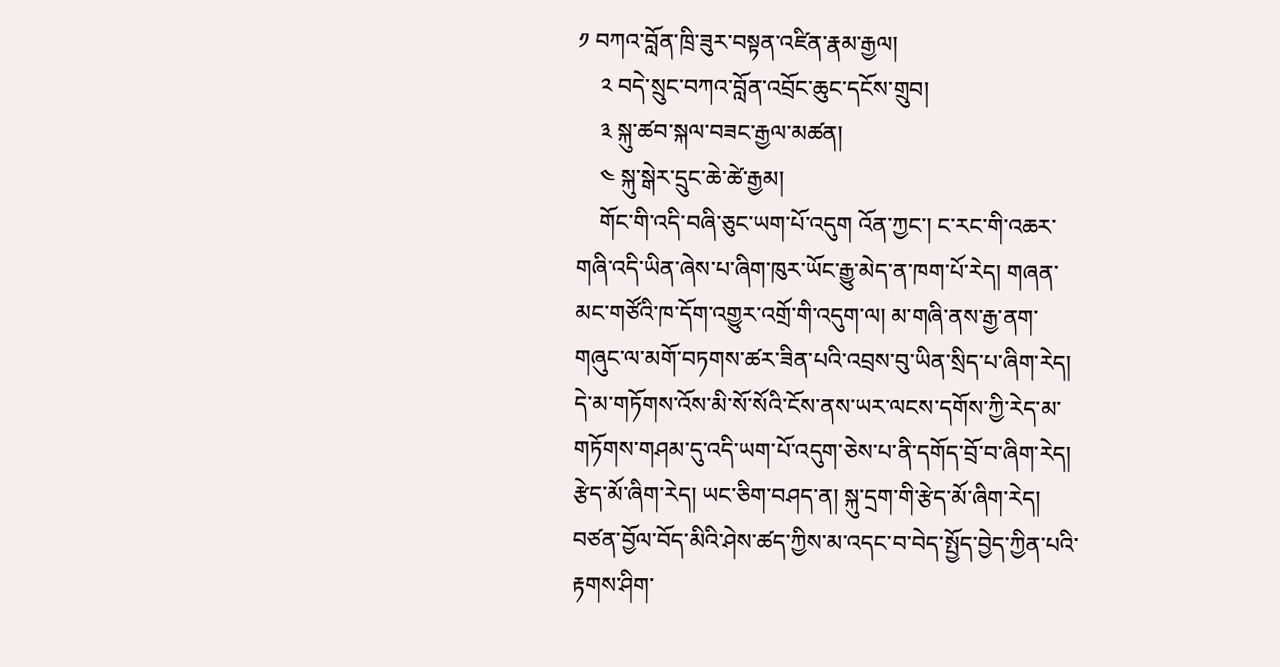༡ བཀའ་བློན་ཁྲི་ཟུར་བསྟན་འཛིན་རྣམ་རྒྱལ།
    ༢ བདེ་སྲུང་བཀའ་བློན་འབྲོང་ཆུང་དངོས་གྲུབ།
    ༣ སྐུ་ཚབ་སྐལ་བཟང་རྒྱལ་མཚན།
    ༤ སྐུ་སྒེར་དྲུང་ཆེ་ཚེ་རྒྱམ།
    གོང་གི་འདི་བཞི་ཅུང་ཡག་པོ་འདུག འོན་ཀྱང་། ང་རང་གི་འཆར་གཞི་འདི་ཡིན་ཞེས་པ་ཞིག་ཁུར་ཡོང་རྒྱུ་མེད་ན་ཁག་པོ་རེད། གཞན་མང་གཙོའི་ཁ་དོག་འགྱུར་འགྲོ་གི་འདུག་ལ། མ་གཞི་ནས་རྒྱ་ནག་གཞུང་ལ་མགོ་བཏགས་ཚར་ཟིན་པའི་འབྲས་བུ་ཡིན་སྲིད་པ་ཞིག་རེད། དེ་མ་གཏོགས་འོས་མི་སོ་སོའི་ངོས་ནས་ཡར་ལངས་དགོས་ཀྱི་རེད་མ་གཏོགས་གཤམ་དུ་འདི་ཡག་པོ་འདུག་ཅེས་པ་ནི་དགོད་བྲོ་བ་ཞིག་རེད། རྩེད་མོ་ཞིག་རེད། ཡང་ཅིག་བཤད་ན། སྐུ་དྲག་གི་རྩེད་མོ་ཞིག་རེད། བཙན་བྱོལ་བོད་མིའི་ཤེས་ཚད་ཀྱིས་མ་འདང་བ་བེད་སྤྱོད་བྱེད་ཀྱིན་པའི་རྟགས་ཤིག་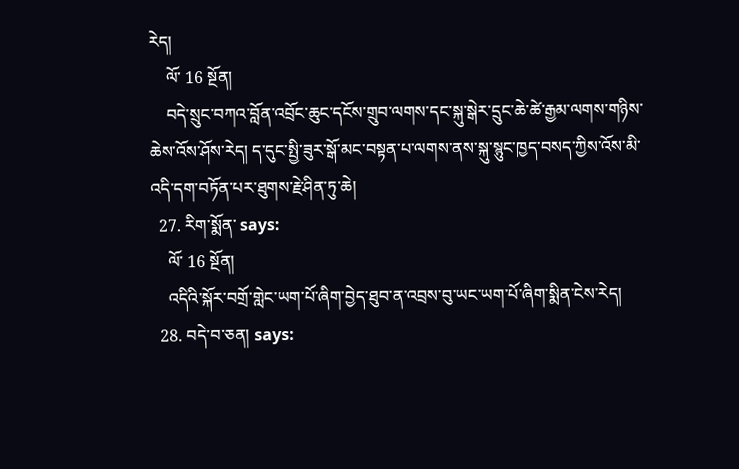རེད།
    ལོ་ 16 སྔོན།
    བདེ་སྲུང་བཀའ་བློན་འབྲོང་ཆུང་དངོས་གྲུབ་ལགས་དང་སྐུ་སྒེར་དྲུང་ཆེ་ཚེ་རྒྱམ་ལགས་གཉིས་ཆེས་འོས་ཤོས་རེད། ད་དུང་སྤྱི་ཟུར་སྒོ་མང་བསྟན་པ་ལགས་ནས་སྐུ་སྙུང་ཁྱད་བསད་ཀྱིས་འོས་མི་འདི་དག་བཏོན་པར་ཐུགས་རྗེ་ཤིན་ཏུ་ཆེ།
  27. རིག་སྨོན་ says:
    ལོ་ 16 སྔོན།
    འདིའི་སྐོར་བགྲོ་གླེང་ཡག་པོ་ཞིག་བྱེད་ཐུབ་ན་འབྲས་བུ་ཡང་ཡག་པོ་ཞིག་སྨིན་ངེས་རེད།
  28. བདེ་བ་ཅན། says: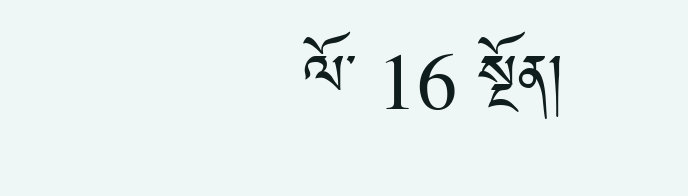ལོ་ 16 སྔོན།